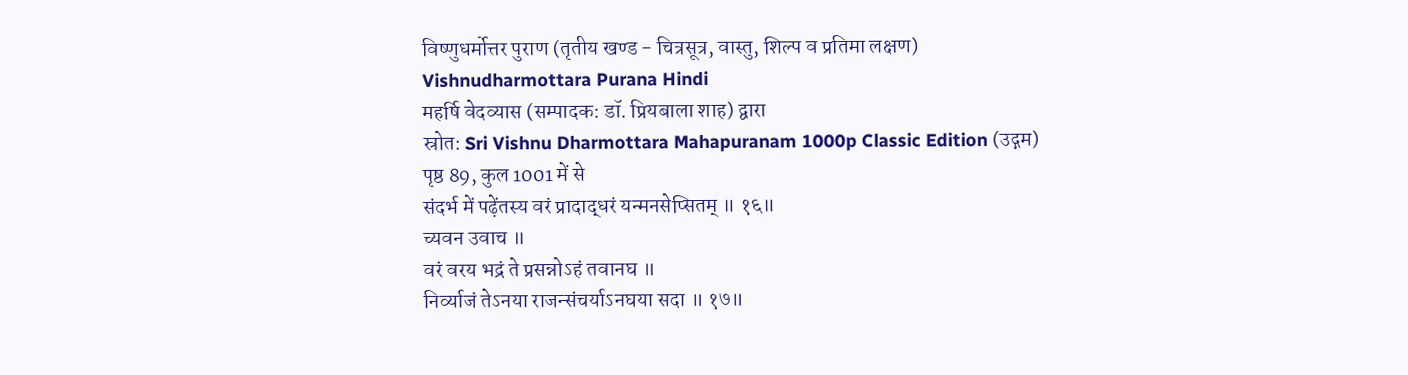विष्णुधर्मोत्तर पुराण (तृतीय खण्ड - चित्रसूत्र, वास्तु, शिल्प व प्रतिमा लक्षण)
Vishnudharmottara Purana Hindi
महर्षि वेदव्यास (सम्पादक: डॉ. प्रियबाला शाह) द्वारा
स्रोत: Sri Vishnu Dharmottara Mahapuranam 1000p Classic Edition (उद्गम)
पृष्ठ 89, कुल 1001 में से
संदर्भ में पढ़ेंतस्य वरं प्रादाद्धरं यन्मनसेप्सितम् ॥ १६॥
च्यवन उवाच ॥
वरं वरय भद्रं ते प्रसन्नोऽहं तवानघ ॥
निर्व्याजं तेऽनया राजन्संचर्याऽनघया सदा ॥ १७॥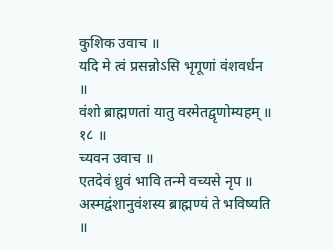कुशिक उवाच ॥
यदि मे त्वं प्रसन्नोऽसि भृगूणां वंशवर्धन ॥
वंशो ब्राह्मणतां यातु वरमेतद्वृणोम्यहम् ॥ १८ ॥
च्यवन उवाच ॥
एतदेवं ध्रुवं भावि तन्मे वच्यसे नृप ॥
अस्मद्वंशानुवंशस्य ब्राह्मण्यं ते भविष्यति ॥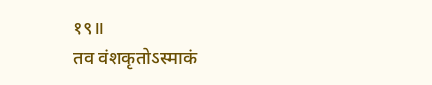१९॥
तव वंशकृतोऽस्माकं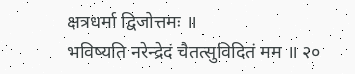क्षत्रधर्मा द्विजोत्तमः ॥
भविष्यति नरेन्द्रेदं चैतत्सुविदितं मम ॥ २०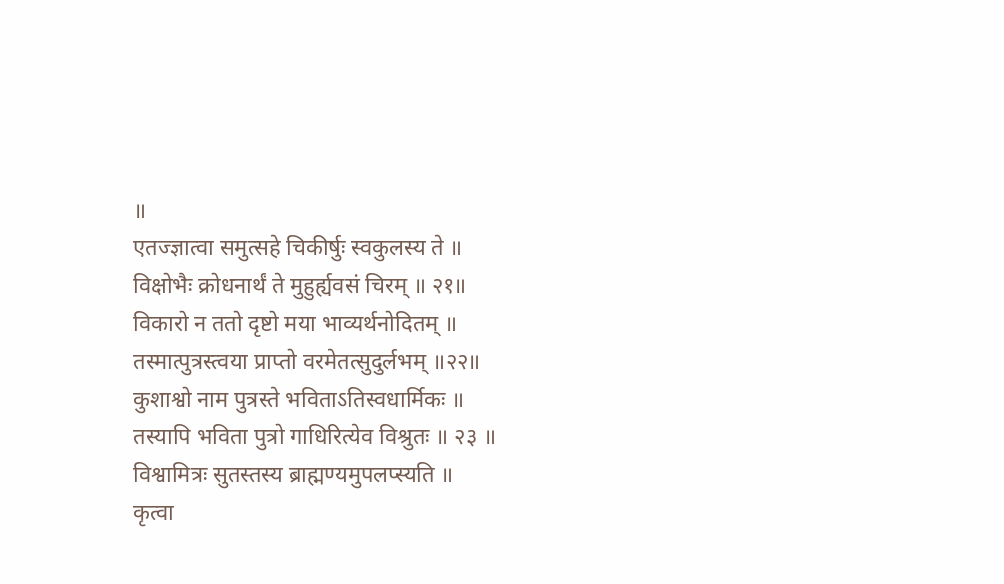॥
एतज्ज्ञात्वा समुत्सहे चिकीर्षुः स्वकुलस्य ते ॥
विक्षोभैः क्रोधनार्थं ते मुहुर्ह्यवसं चिरम् ॥ २१॥
विकारो न ततो दृष्टो मया भाव्यर्थनोदितम् ॥
तस्मात्पुत्रस्त्वया प्राप्तो वरमेतत्सुदुर्लभम् ॥२२॥
कुशाश्वो नाम पुत्रस्ते भविताऽतिस्वधार्मिकः ॥
तस्यापि भविता पुत्रो गाधिरित्येव विश्रुतः ॥ २३ ॥
विश्वामित्रः सुतस्तस्य ब्राह्मण्यमुपलप्स्यति ॥
कृत्वा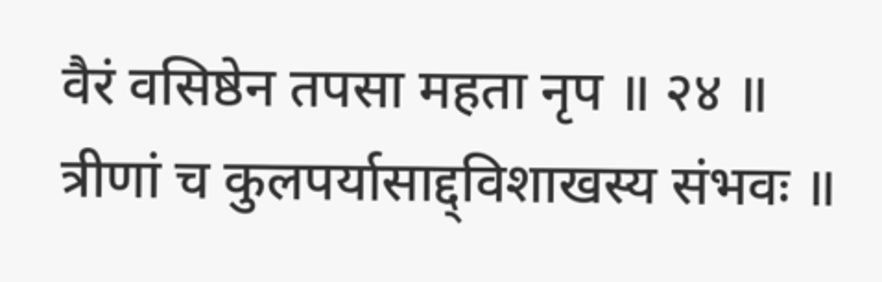वैरं वसिष्ठेन तपसा महता नृप ॥ २४ ॥
त्रीणां च कुलपर्यासाद्द्विशाखस्य संभवः ॥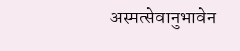अस्मत्सेवानुभावेन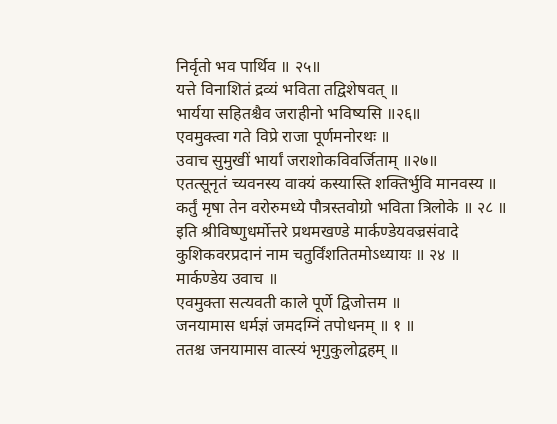निर्वृतो भव पार्थिव ॥ २५॥
यत्ते विनाशितं द्रव्यं भविता तद्विशेषवत् ॥
भार्यया सहितश्चैव जराहीनो भविष्यसि ॥२६॥
एवमुक्त्वा गते विप्रे राजा पूर्णमनोरथः ॥
उवाच सुमुखीं भार्यां जराशोकविवर्जिताम् ॥२७॥
एतत्सूनृतं च्यवनस्य वाक्यं कस्यास्ति शक्तिर्भुवि मानवस्य ॥
कर्तुं मृषा तेन वरोरुमध्ये पौत्रस्तवोग्रो भविता त्रिलोके ॥ २८ ॥
इति श्रीविष्णुधर्मोत्तरे प्रथमखण्डे मार्कण्डेयवज्रसंवादे कुशिकवरप्रदानं नाम चतुर्विंशतितमोऽध्यायः ॥ २४ ॥
मार्कण्डेय उवाच ॥
एवमुक्ता सत्यवती काले पूर्णे द्विजोत्तम ॥
जनयामास धर्मज्ञं जमदग्निं तपोधनम् ॥ १ ॥
ततश्च जनयामास वात्स्यं भृगुकुलोद्वहम् ॥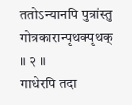ततोऽन्यानपि पुत्रांस्तु गोत्रकारान्पृथक्पृथक् ॥ २ ॥
गाधेरपि तदा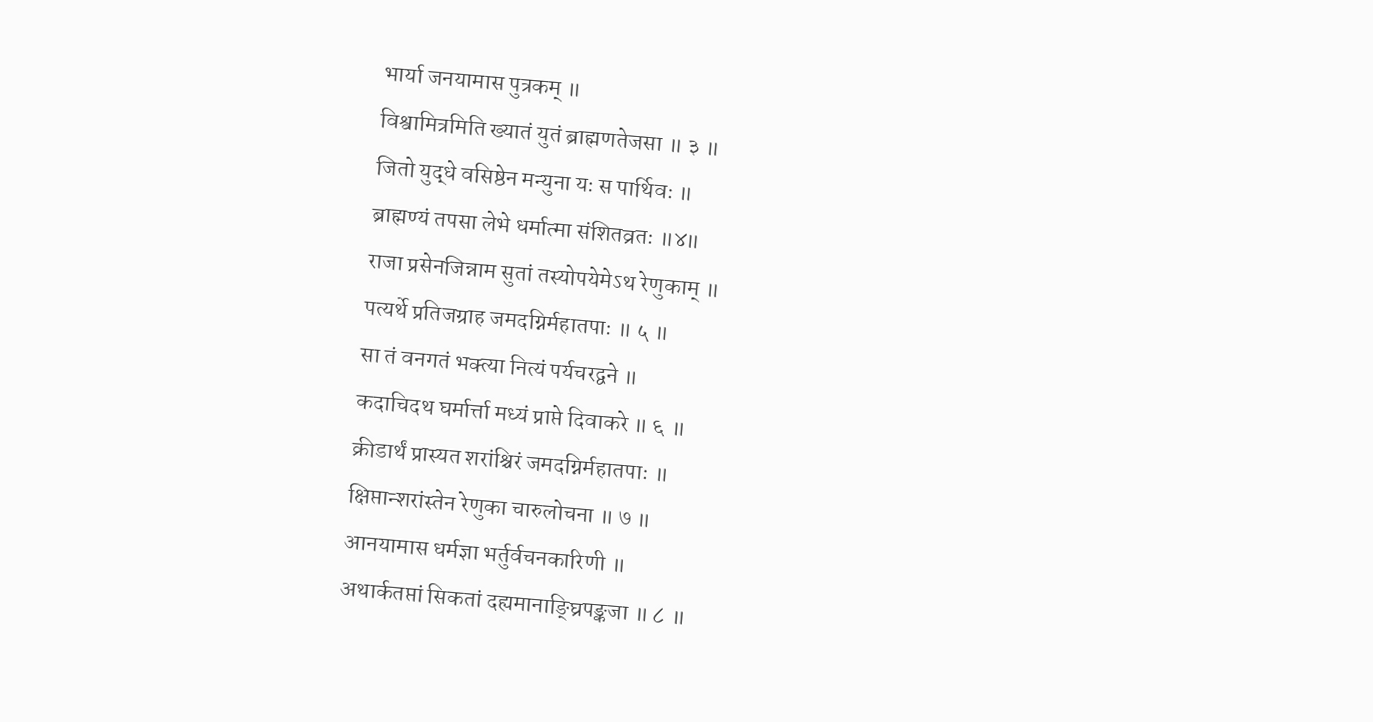भार्या जनयामास पुत्रकम् ॥
विश्वामित्रमिति ख्यातं युतं ब्राह्मणतेजसा ॥ ३ ॥
जितो युद्धे वसिष्ठेन मन्युना यः स पार्थिवः ॥
ब्राह्मण्यं तपसा लेभे धर्मात्मा संशितव्रतः ॥४॥
राजा प्रसेनजिन्नाम सुतां तस्योपयेमेऽथ रेणुकाम् ॥
पत्यर्थे प्रतिजग्राह जमदग्निर्महातपाः ॥ ५ ॥
सा तं वनगतं भक्त्या नित्यं पर्यचरद्वने ॥
कदाचिदथ घर्मार्त्ता मध्यं प्राप्ते दिवाकरे ॥ ६ ॥
क्रीडार्थं प्रास्यत शरांश्चिरं जमदग्निर्महातपाः ॥
क्षिप्तान्शरांस्तेन रेणुका चारुलोचना ॥ ७ ॥
आनयामास धर्मज्ञा भर्तुर्वचनकारिणी ॥
अथार्कतप्तां सिकतां दह्यमानाङ्घ्रिपङ्कजा ॥ ८ ॥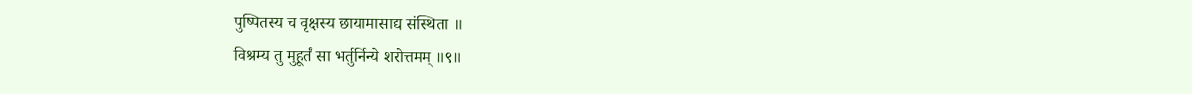पुष्पितस्य च वृक्षस्य छायामासाद्य संस्थिता ॥
विश्रम्य तु मुहूर्तं सा भर्तुर्निन्ये शरोत्तमम् ॥९॥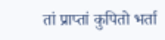तां प्राप्तां कुपितो भर्ता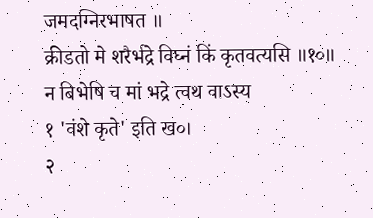जमदग्निरभाषत ॥
क्रीडतो मे शरैर्भद्रे विघ्नं किं कृतवत्यसि ॥१०॥
न बिभेषि च मां भद्रे त्वथ वाऽस्य
१ 'वंशे कृते' इति ख०।
२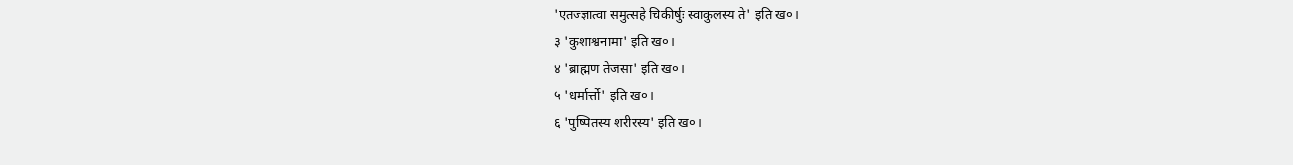'एतज्ज्ञात्वा समुत्सहे चिकीर्षुः स्वाकुलस्य ते' इति ख०।
३ 'कुशाश्वनामा' इति ख०।
४ 'ब्राह्मण तेजसा' इति ख०।
५ 'धर्मार्त्तो' इति ख०।
६ 'पुष्पितस्य शरीरस्य' इति ख०।